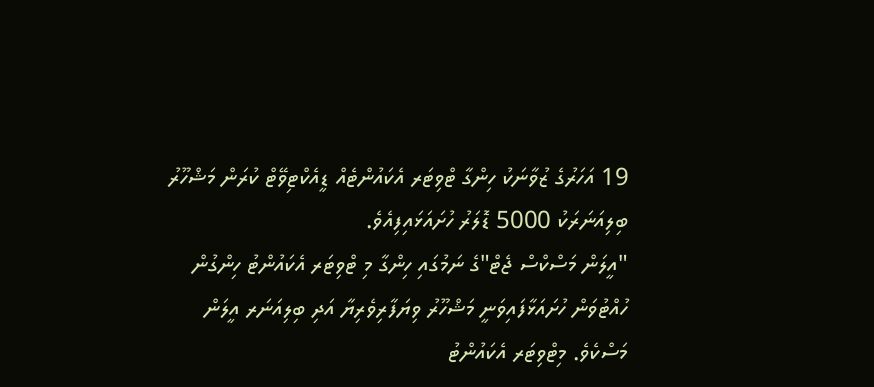19 އަހަރުގެ ޒުވާނަކު ހިންގާ ޓްވިޓަރ އެކައުންޓެއް ޑީއެކްޓިވޭޓް ކުރަން މަޝްހޫރު ބިލިއަނަރަކު 5000 ޑޮލަރު ހުށައަޅައިފިއެވެ.
"އީލަން މަސްކްސް ޖެޓް"ގެ ނަމުގައި ހިންގާ މި ޓްވިޓަރ އެކައުންޓު ހިންގުން ހުއްޓުވަން ހުށައަޅާފައިވަނީ މަޝްހޫރު ވިޔަފާރިވެރިޔާ އަދި ބިލިއަނަރ އީލަން މަސްކެވެ. މިޓްވިޓަރ އެކައުންޓު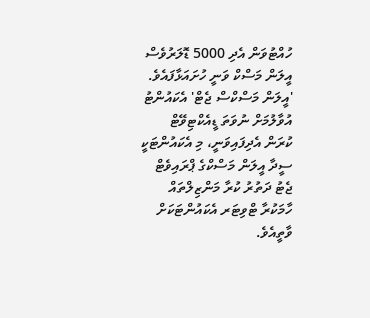ހުއްޓުވަން އެދި 5000 ޑޮލަރުވެސް އީލަން މަސްކް ވަނީ ހުށައަޅާފައެވެ.
'އީލަން މަސްކްސް ޖެޓް' އެކައުންޓު އުވާލުމަށް ނުވަތަ ޑީއެކްޓިވޭޓް ކުރަން އެދިފައިވަނީ، މި އެކައުންޓަކީ ސީދާ އީލަން މަސްކްގެ ޕްރައިވެޓް ޖެޓު ދަތުރު ކުރާ މަންޒިލްތައް ހާމަކުރާ ޓްވިޓަރ އެކައުންޓަކަށް ވާތީއެވެ.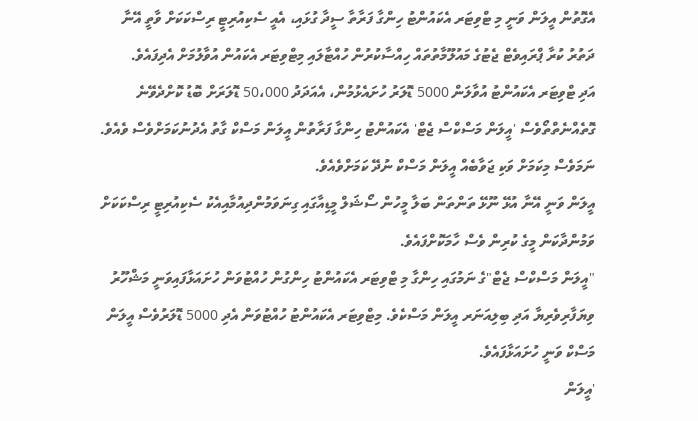އެގޮތުން އީލަން ވަނީ މި ޓްވިޓަރ އެކައުންޓު ހިންގާ ފަރާތާ ސީދާ ގުޅައި، އެއީ ސެކިއުރިޓީ ރިސްކަކަށް ވާތީ އޭނާ ދަތުރު ކުރާ ޕްރައިވެޓް ޖެޓުގެ މައުލޫމާތުތައް ހިއްސާކުރުން ހުއްޓާލައި މިޓްވިޓަރ އެކައުން އުވާލުމަށް އެދިފައެވެ.
އަދި ޓްވިޓަރ އެކައުންޓު އުވާލަން 5000 ޑޮލަރު ހުށައެޅުމުން، އެއަދަދު 50،000 ޑޮލަރަށް ބޮޑު ކޮށްދެވޭނެ ގޮތެއްނެތްތޯވެސް 'އީލަން މަސްކްސް ޖެޓް' އެކައުންޓު ހިންގާ ފަރާތުން އީލަން މަސްކް ގާތު އެދުނުކަމަށްވެސް ވެއެވެ.
ނަމަވެސް މިކަމަށް ވަކި ޖަވާބެއް އީލަން މަސްކް ނުދޭ ކަމަށްވެއެވެ.
އީލަން ވަނީ އޭނާ އުޅޭ ނޫޅޭ ތަންތަން ބަލާ މީހުން ސޯޝަލް މީޑިއާގައި ގިނަވަމުންދިއުމާއިއެކު ސެކިއުރިޓީ ރިސްކަކަށް ވަމުންދާކަން މީގެ ކުރިން ވެސް ހާމަކޮށްފައެވެ.
"އީލަން މަސްކްސް ޖެޓް"ގެ ނަމުގައި ހިންގާ މި ޓްވިޓަރ އެކައުންޓު ހިންގުން ހުއްޓުވަން ހުށައަޅާފައިވަނީ މަޝްހޫރު ވިޔަފާރިވެރިޔާ އަދި ބިލިއަނަރ އީލަން މަސްކެވެ. މިޓްވިޓަރ އެކައުންޓު ހުއްޓުވަން އެދި 5000 ޑޮލަރުވެސް އީލަން މަސްކް ވަނީ ހުށައަޅާފައެވެ.
'އީލަން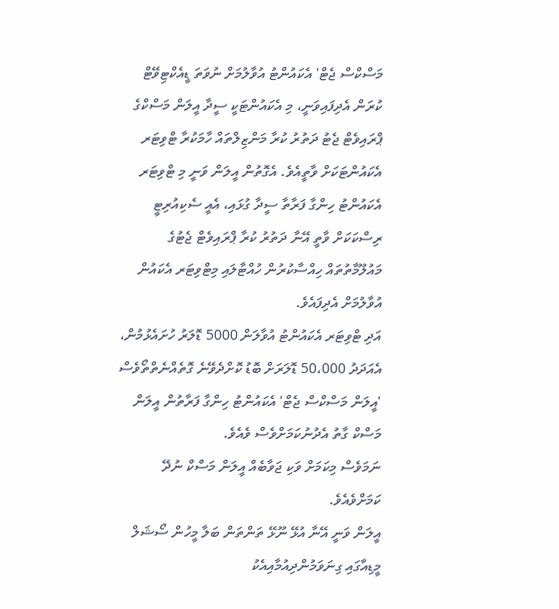މަސްކްސް ޖެޓް' އެކައުންޓު އުވާލުމަށް ނުވަތަ ޑީއެކްޓިވޭޓް ކުރަން އެދިފައިވަނީ، މި އެކައުންޓަކީ ސީދާ އީލަން މަސްކްގެ ޕްރައިވެޓް ޖެޓު ދަތުރު ކުރާ މަންޒިލްތައް ހާމަކުރާ ޓްވިޓަރ އެކައުންޓަކަށް ވާތީއެވެ. އެގޮތުން އީލަން ވަނީ މި ޓްވިޓަރ އެކައުންޓު ހިންގާ ފަރާތާ ސީދާ ގުޅައި، އެއީ ސެކިއުރިޓީ ރިސްކަކަށް ވާތީ އޭނާ ދަތުރު ކުރާ ޕްރައިވެޓް ޖެޓުގެ މައުލޫމާތުތައް ހިއްސާކުރުން ހުއްޓާލައި މިޓްވިޓަރ އެކައުން އުވާލުމަށް އެދިފައެވެ.
އަދި ޓްވިޓަރ އެކައުންޓު އުވާލަން 5000 ޑޮލަރު ހުށައެޅުމުން، އެއަދަދު 50،000 ޑޮލަރަށް ބޮޑު ކޮށްދެވޭނެ ގޮތެއްނެތްތޯވެސް 'އީލަން މަސްކްސް ޖެޓް' އެކައުންޓު ހިންގާ ފަރާތުން އީލަން މަސްކް ގާތު އެދުނުކަމަށްވެސް ވެއެވެ.
ނަމަވެސް މިކަމަށް ވަކި ޖަވާބެއް އީލަން މަސްކް ނުދޭ ކަމަށްވެއެވެ.
އީލަން ވަނީ އޭނާ އުޅޭ ނޫޅޭ ތަންތަން ބަލާ މީހުން ސޯޝަލް މީޑިއާގައި ގިނަވަމުންދިއުމާއިއެކު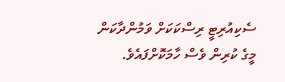ސެކިއުރިޓީ ރިސްކަކަށް ވަމުންދާކަން މީގެ ކުރިން ވެސް ހާމަކޮށްފައެވެ.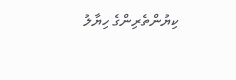ކިޔުންތެރިންގެ ހިޔާލު